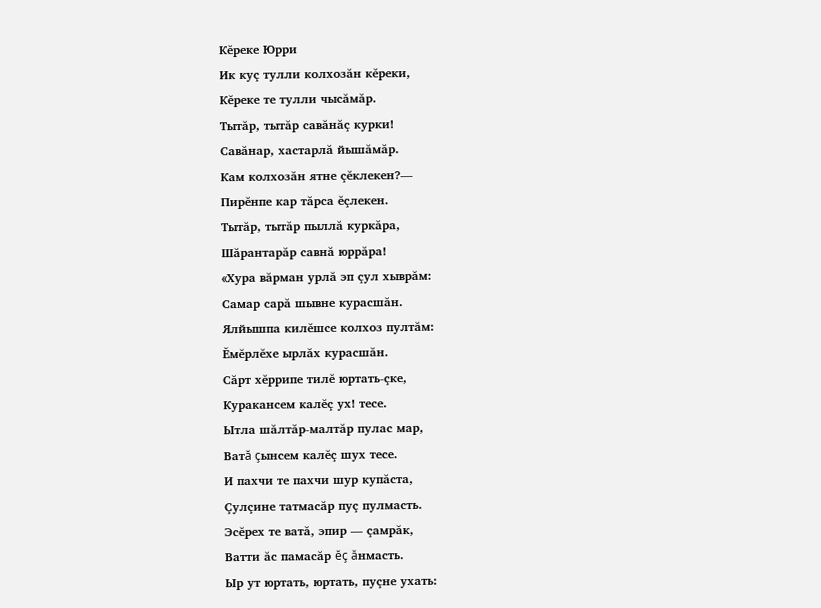Кĕреке Юрри
Ик куç тулли колхозăн кĕреки,
Кĕреке те тулли чысăмăр.
Тытăр, тытăр савăнăç курки!
Савăнар, хастарлă йышăмăр.
Кам колхозăн ятне çĕклекен?—
Пирĕнпе кар тăрса ĕçлекен.
Тытăр, тытăр пыллă куркăра,
Шăрантарăр савнă юррăра!
«Хура вăрман урлă эп çул хыврăм:
Самар сарă шывне курасшăн.
Ялйышпа килĕшсе колхоз пултăм:
Ĕмĕрлĕхе ырлăх курасшăн.
Сăрт хĕррипе тилĕ юртать-çке,
Куракансем калĕç ух! тесе.
Ытла шăлтăр-малтăр пулас мар,
Ватă çынсем калĕç шух тесе.
И пахчи те пахчи шур купăста,
Çулçине татмасăр пуç пулмасть.
Эсĕрех те ватă, эпир — çамрăк,
Ватти ăс памасăр ĕç ăнмасть.
Ыр ут юртать, юртать, пуçне ухать: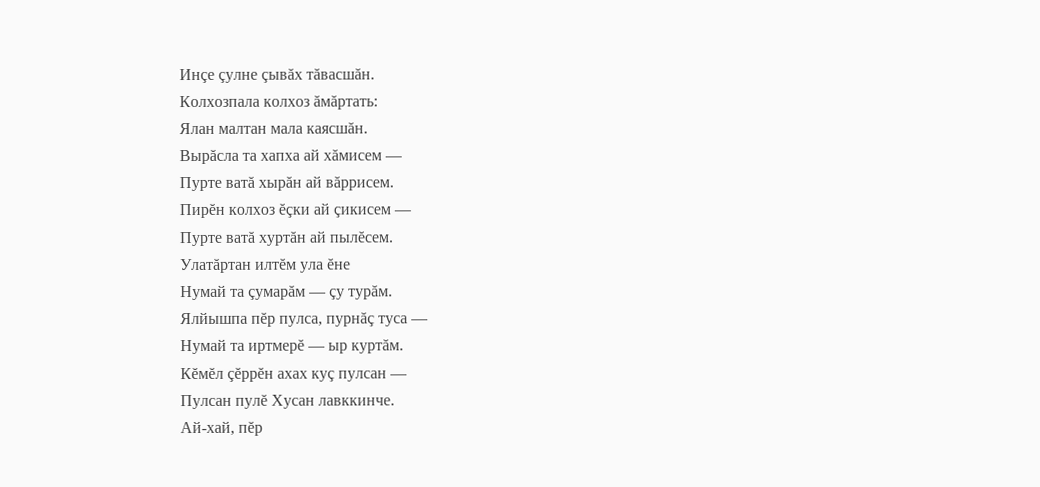Инçе çулне çывăх тăвасшăн.
Колхозпала колхоз ăмăртать:
Ялан малтан мала каясшăн.
Вырăсла та хапха ай хăмисем —
Пурте ватă хырăн ай вăррисем.
Пирĕн колхоз ĕçки ай çикисем —
Пурте ватă хуртăн ай пылĕсем.
Улатăртан илтĕм ула ĕне
Нумай та çумарăм — çу турăм.
Ялйышпа пĕр пулса, пурнăç туса —
Нумай та иртмерĕ — ыр куртăм.
Кĕмĕл çĕррĕн ахах куç пулсан —
Пулсан пулĕ Хусан лавккинче.
Ай-хай, пĕр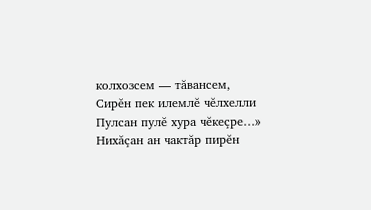колхозсем — тăвансем,
Сирĕн пек илемлĕ чĕлхелли
Пулсан пулĕ хура чĕкеçре…»
Нихăçан ан чактăр пирĕн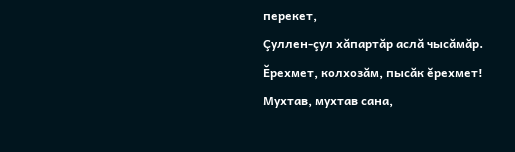перекет,
Çуллен-çул хăпартăр аслă чысăмăр.
Ĕрехмет, колхозăм, пысăк ĕрехмет!
Мухтав, мухтав сана,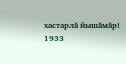хастарлă йышăмăр!
1933